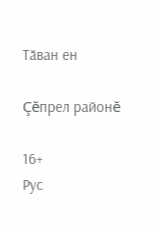Тӑван ен

Çĕпрел районĕ

16+
Рус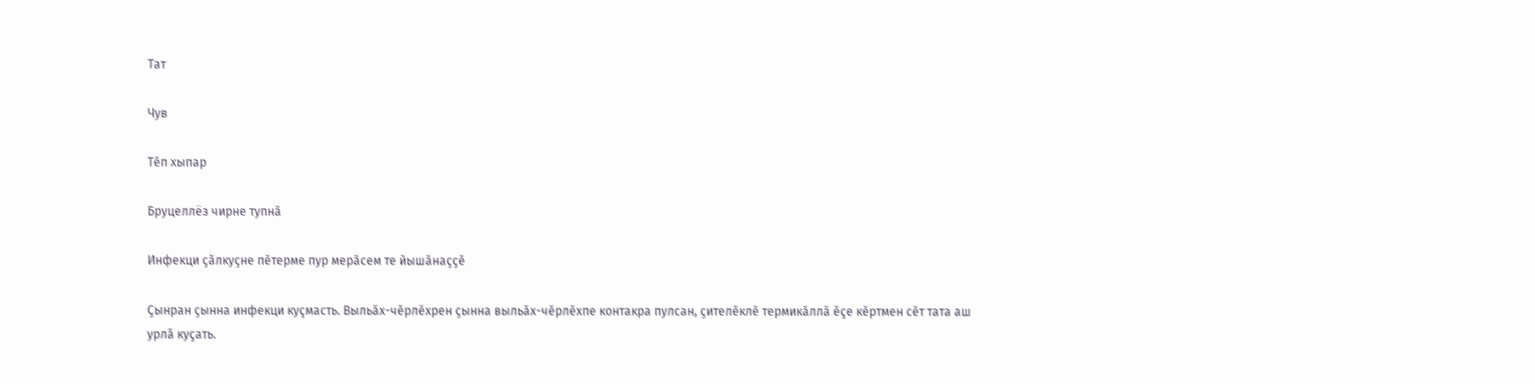Тат

Чув

Тӗп хыпар

Бруцеллёз чирне тупнă

Инфекци ҫӑлкуҫне пӗтерме пур мерӑсем те йышӑнаҫҫӗ

Ҫынран ҫынна инфекци куçмасть. Выльӑх-чӗрлӗхрен ҫынна выльӑх-чӗрлӗхпе контакра пулсан, ҫителӗклӗ термикӑллӑ ӗçе кӗртмен сӗт тата аш урлă куçать.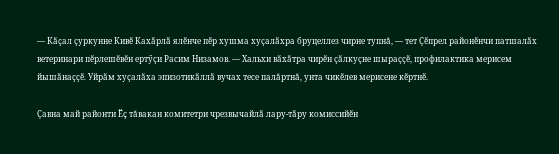— Кӑҫал ҫуркунне Кивӗ Кахӑрлӑ ялӗнче пӗр хушма хуҫалӑхра бруцеллез чирне тупнă, — тет Ҫӗпрел районӗнчи патшалӑх ветеринари пӗрлешӗвӗн ертӳҫи Расим Низамов. — Хальхи вӑхӑтра чирӗн ҫӑлкуҫне шыраҫҫӗ, профилактика мерисем йышӑнаҫҫӗ. Уйрӑм хуҫалӑха эпизотикӑллӑ вучах тесе палăртнă, унта чикӗлев мерисене кӗртнӗ.

Ҫавна май районти Ӗç тăвакан комитетри чрезвычайлӑ лару-тӑру комиссийӗн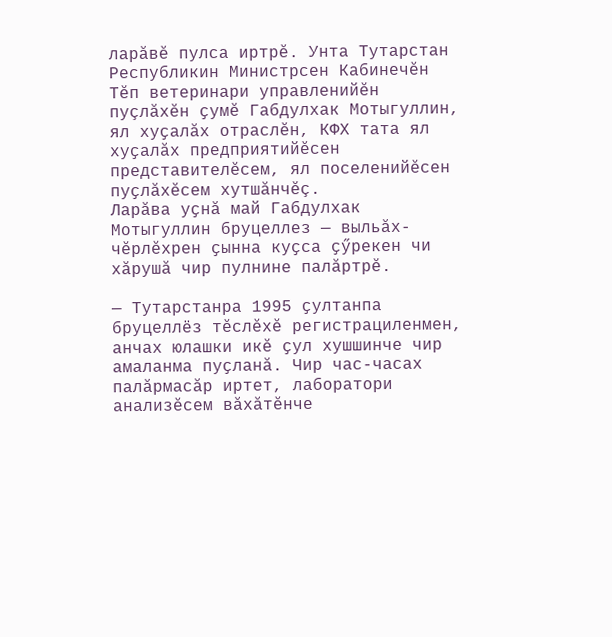ларӑвӗ пулса иртрӗ. Унта Тутарстан Республикин Министрсен Кабинечӗн Тӗп ветеринари управленийӗн пуçлăхӗн ҫумӗ Габдулхак Мотыгуллин, ял хуҫалӑх отраслӗн, КФХ тата ял хуҫалӑх предприятийӗсен представителӗсем, ял поселенийӗсен пуҫлӑхӗсем хутшӑнчӗç.
Ларӑва уҫнӑ май Габдулхак Мотыгуллин бруцеллез — выльăх-чӗрлӗхрен ҫынна куҫса ҫӳрекен чи хӑрушӑ чир пулнине палӑртрӗ.

— Тутарстанра 1995 ҫултанпа бруцеллёз тӗслӗхӗ регистрациленмен, анчах юлашки икӗ ҫул хушшинче чир амаланма пуҫланӑ. Чир час-часах палăрмасăр иртет, лаборатори анализӗсем вӑхӑтӗнче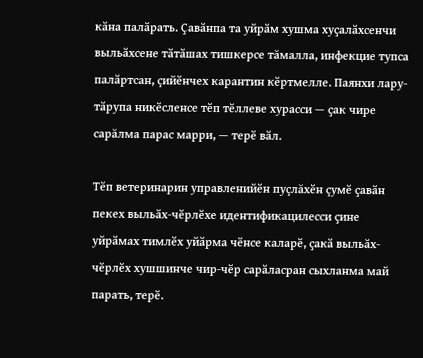кӑна палӑрать. Ҫавӑнпа та уйрӑм хушма хуҫалӑхсенчи выльӑхсене тӑтӑшах тишкерсе тăмалла, инфекцие тупса палӑртсан, çийӗнчех карантин кӗртмелле. Паянхи лару-тӑрупа никӗсленсе тӗп тӗллеве хурасси — ҫак чире сарăлма парас марри, — терӗ вӑл.

Тӗп ветеринарин управленийӗн пуçлăхӗн çумӗ ҫавӑн пекех выльӑх-чӗрлӗхе идентификацилесси ҫине уйрӑмах тимлӗх уйӑрма чӗнсе каларӗ, ҫакӑ выльӑх-чӗрлӗх хушшинче чир-чӗр сарӑласран сыхланма май парать, терӗ.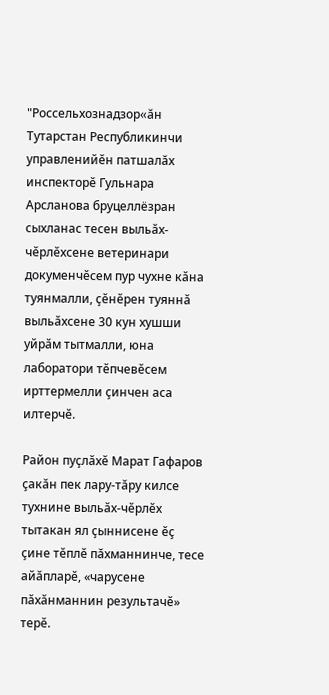"Россельхознадзор«ăн Тутарстан Республикинчи управленийӗн патшалăх инспекторӗ Гульнара Арсланова бруцеллёзран сыхланас тесен выльӑх-чӗрлӗхсене ветеринари докуменчӗсем пур чухне кӑна туянмалли, ҫӗнӗрен туяннӑ выльӑхсене 30 кун хушши уйрӑм тытмалли, юна лаборатори тӗпчевӗсем ирттермелли çинчен аса илтерчӗ.

Район пуҫлӑхӗ Марат Гафаров çакăн пек лару-тăру килсе тухнине выльӑх-чӗрлӗх тытакан ял ҫыннисене ӗç çине тӗплӗ пăхманнинче, тесе айăпларӗ, «чарусене пӑхӑнманнин результачӗ» терӗ.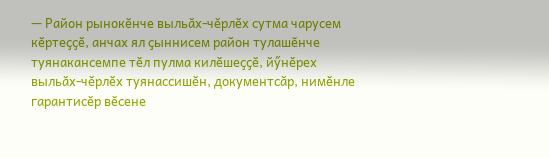— Район рынокӗнче выльӑх-чӗрлӗх сутма чарусем кӗртеҫҫӗ, анчах ял ҫыннисем район тулашӗнче туянакансемпе тӗл пулма килӗшеҫҫӗ, йӳнӗрех выльӑх-чӗрлӗх туянассишӗн, документсӑр, нимӗнле гарантисӗр вӗсене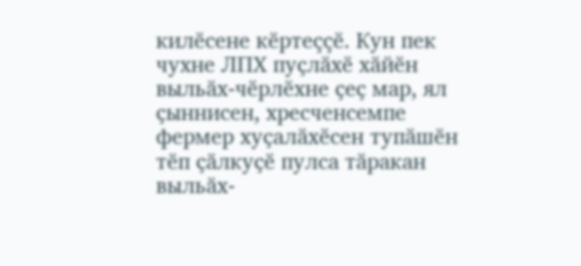килӗсене кӗртеççӗ. Кун пек чухне ЛПХ пуҫлӑхӗ хӑйӗн выльӑх-чӗрлӗхне ҫеҫ мар, ял ҫыннисен, хресченсемпе фермер хуҫалӑхӗсен тупӑшӗн тӗп ҫӑлкуҫӗ пулса тӑракан выльӑх-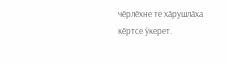чӗрлӗхне те хӑрушлӑха кӗртсе ӳкерет.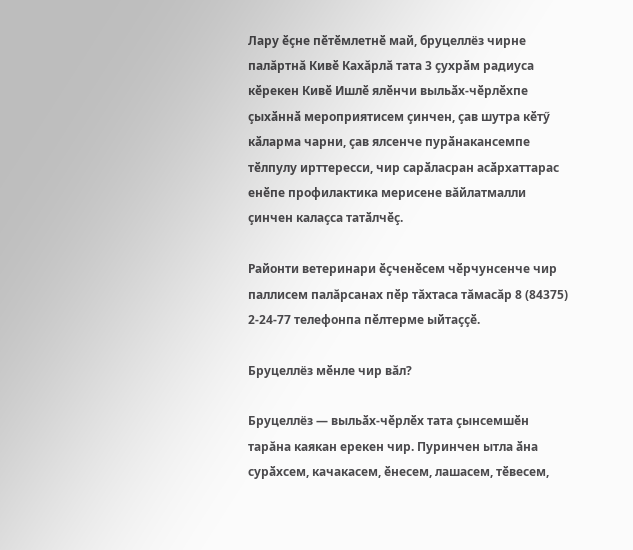Лару ӗҫне пӗтӗмлетнӗ май, бруцеллёз чирне палăртнă Кивӗ Кахăрлă тата 3 ҫухрӑм радиуса кӗрекен Кивӗ Ишлӗ ялӗнчи выльӑх-чӗрлӗхпе ҫыхӑннӑ мероприятисем ҫинчен, ҫав шутра кӗтӳ кӑларма чарни, ҫав ялсенче пурӑнакансемпе тӗлпулу ирттересси, чир сарӑласран асӑрхаттарас енӗпе профилактика мерисене вăйлатмалли ҫинчен калаҫса татӑлчӗç.

Районти ветеринари ӗҫченӗсем чӗрчунсенче чир паллисем палăрсанах пӗр тăхтаса тăмасăр 8 (84375) 2-24-77 телефонпа пӗлтерме ыйтаҫҫӗ.

Бруцеллёз мӗнле чир вăл?

Бруцеллёз — выльӑх-чӗрлӗх тата çынсемшӗн тарăна каякан ерекен чир. Пуринчен ытла ӑна сурӑхсем, качакасем, ӗнесем, лашасем, тӗвесем,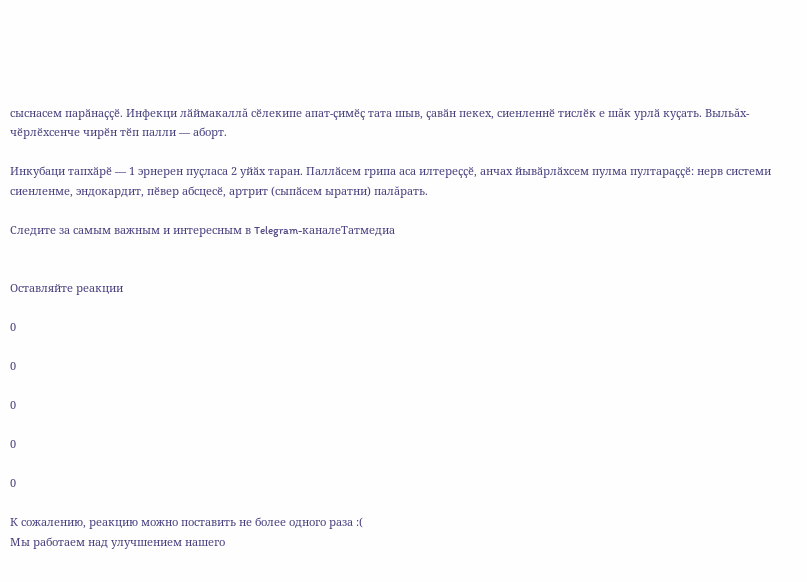сыснасем парӑнаҫҫӗ. Инфекци лӑймакаллă сӗлекипе апат-ҫимӗҫ тата шыв, ҫавӑн пекех, сиенленнӗ тислӗк е шăк урлӑ куҫать. Выльăх-чӗрлӗхсенче чирӗн тӗп палли — аборт.

Инкубаци тапхӑрӗ — 1 эрнерен пуҫласа 2 уйӑх таран. Паллӑсем грипа аса илтереҫҫӗ, анчах йывӑрлӑхсем пулма пултараҫҫӗ: нерв системи сиенленме, эндокардит, пӗвер абсцесӗ, артрит (сыпӑсем ыратни) палăрать.

Следите за самым важным и интересным в Telegram-каналеТатмедиа


Оставляйте реакции

0

0

0

0

0

К сожалению, реакцию можно поставить не более одного раза :(
Мы работаем над улучшением нашего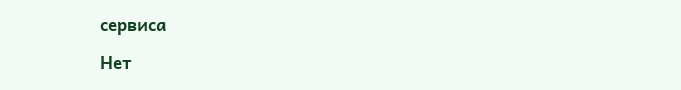сервиса

Нет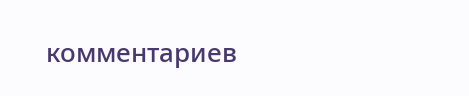комментариев